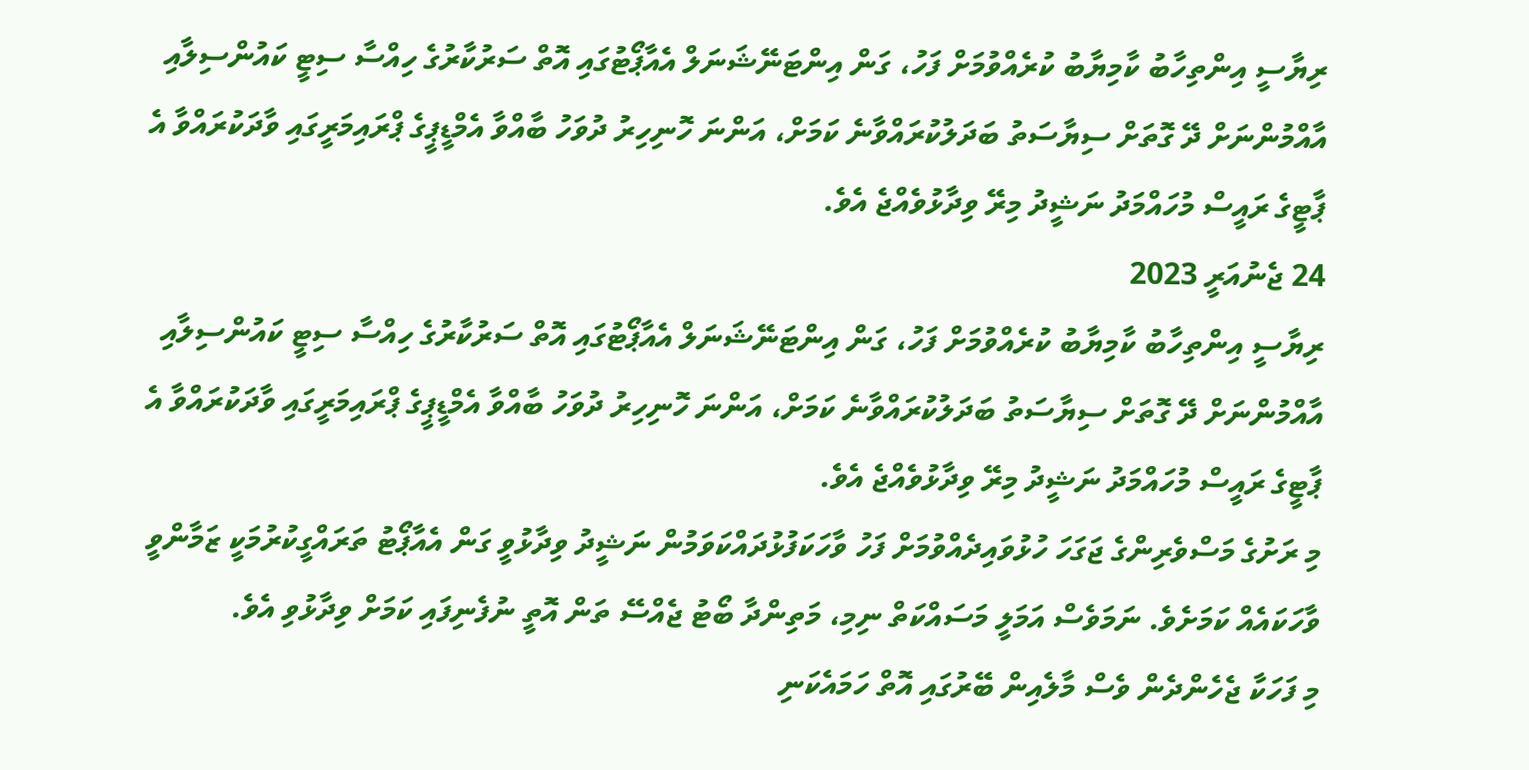ރިޔާސީ އިންތިހާބު ކާމިޔާބު ކުރެއްވުމަށް ފަހު، ގަން އިންޓަނޭޝަނަލް އެއާޕޯޓުގައި އޮތް ސަރުކާރުގެ ހިއްސާ ސިޓީ ކައުންސިލާއި އާއްމުންނަށް ދޭ ގޮތަށް ސިޔާސަތު ބަދަލުކުރައްވާނެ ކަމަށް، އަންނަ ހޮނިހިރު ދުވަހު ބާއްވާ އެމްޑީޕީގެ ޕްރައިމަރީގައި ވާދަކުރައްވާ އެ ޕާޓީގެ ރައީސް މުހައްމަދު ނަޝީދު މިރޭ ވިދާޅުވެއްޖެ އެވެ.
24 ޖެނުއަރީ 2023
ރިޔާސީ އިންތިހާބު ކާމިޔާބު ކުރެއްވުމަށް ފަހު، ގަން އިންޓަނޭޝަނަލް އެއާޕޯޓުގައި އޮތް ސަރުކާރުގެ ހިއްސާ ސިޓީ ކައުންސިލާއި އާއްމުންނަށް ދޭ ގޮތަށް ސިޔާސަތު ބަދަލުކުރައްވާނެ ކަމަށް، އަންނަ ހޮނިހިރު ދުވަހު ބާއްވާ އެމްޑީޕީގެ ޕްރައިމަރީގައި ވާދަކުރައްވާ އެ ޕާޓީގެ ރައީސް މުހައްމަދު ނަޝީދު މިރޭ ވިދާޅުވެއްޖެ އެވެ.
މި ރަށުގެ މަސްވެރިންގެ ޖަގަހަ ހުޅުވައިދެއްވުމަށް ފަހު ވާހަކަފުޅުދައްކަވަމުން ނަޝީދު ވިދާޅުވީ ގަން އެއާޕޯޓު ތަރައްގީކުރުމަކީ ޒަމާންވީ ވާހަކައެއް ކަމަށެވެ. ނަމަވެސް އަމަލީ މަސައްކަތް ނިމި، މަތިންދާ ބޯޓު ޖެއްސޭ ތަން އޮތީ ނުފެނިފައި ކަމަށް ވިދާޅުވި އެވެ.
މި ފަހަކާ ޖެހެންދެން ވެސް މާލެއިން ބޭރުގައި އޮތް ހަމައެކަނި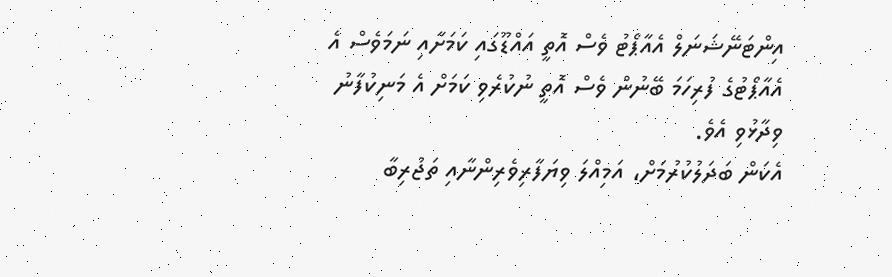އިންޓަނޭޝަނަލް އެއާޕޯޓު ވެސް އޮތީ އައްޑޫގައި ކަމަށާއި ނަމަވެސް އެ އެއާޕޯޓުގެ ފުރިހަމަ ބޭނުން ވެސް އޮތީ ނުކުރެވި ކަމަށް އެ މަނިކުފާނު ވިދާޅުވި އެވެ.
އެކަން ބަދަލުކުރުމަށް، އަމިއްލަ ވިޔަފާރިވެރިންނާއި ތަޖުރިބާ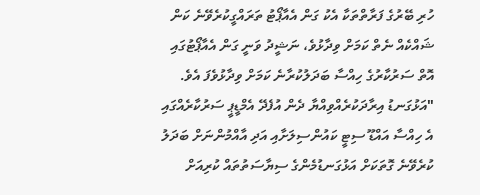ހުރި ބޭރުގެ ފަރާތްތަކާ އެކު ގަން އެއާޕޯޓު ތަރައްގީކުރެވޭނެ ކަން ޝައްކެއް ނެތް ކަމަށް ވިދާޅުވެ، ނަޝީދު ވަނީ ގަން އެއާޕޯޓުގައި އޮތް ސަރުކާރުގެ ހިއްސާ ބަދަލުކުރާނެ ކަމަށް ވިދާޅުވެފަ އެވެ.
"އަޅުގަނޑު އިރާދަކުރެއްވިއްޔާ ދެން އުފެދޭ އެމްޑީޕީ ސަރުކާރެއްގައި އެ ހިއްސާ އައްޑޫ ސިޓީ ކައުންސިލަށާއި އަދި އާއްމުންނަށް ބަދަލު ކުރެވޭނެ ގޮތަކަށް އަޅުގަނޑުމެންގެ ސިޔާސަތުތައް ކުރިއަށް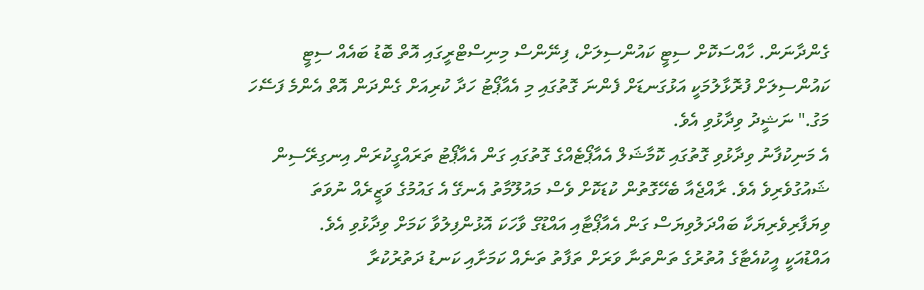ގެންދާނަން. ހާއްސަކޮށް ސިޓީ ކައުންސިލަށް، ފިނޭންސް މިނިސްޓްރީގައި އޮތް ބޮޑު ބައެއް ސިޓީ ކައުންސިލަށް ފުރޮޅާލުމަކީ އަޅުގަނޑަށް ފެންނަ ގޮތުގައި މި އެއާޕޯޓު ހަދާ ކުރިއަށް ގެންދަން އޮތް އެންމެ ފަސޭހަ މަގު." ނަޝީދު ވިދާޅުވި އެވެ.
އެ މަނިކުފާނު ވިދާޅުވި ގޮތުގައި ކޮމާޝަލް އެއާޕޯޓެއްގެ ގޮތުގައި ގަން އެއާޕޯޓު ތަރައްގީކުރަން އިނގިރޭސިން ޝައުގުވެރިވެ އެވެ. ރާއްޖެއާ ބެހޭގޮތުން ކުޑަކޮށް ވެސް މައުލޫމާތު އެނގޭ އެ ގައުމުގެ ވަޒީރެއް ނުވަތަ ވިޔަފާރިވެރިޔަކާ ބައްދަލުވިޔަސް ގަން އެއާޕޯޓާއި އައްޑޫގެ ވާހަކަ އޮޅުންފިލުވާ ކަމަށް ވިދާޅުވި އެވެ.
އައްޑުއަކީ އީކުއެޓާގެ އުތުރުގެ ތަންތަނާ ވަރަށް ތަފާތު ތަނެއް ކަމަށާއި ކަނޑު ދަތުރުކުރާ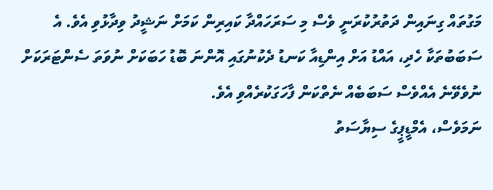މަގުތައް ގިނައިން ދަތުރުކުރަނީ ވެސް މި ސަރަހައްދާ ކައިރިން ކަމަށް ނަޝީދު ވިދާޅުވި އެވެ. އެ ސަބަބުތަކާ ހެދި، އައްޑު އަށް އިންޑިއާ ކަނޑު ދެކުނުގައި އޮންނަ ބޮޑު ހަބަކަށް ނުވަތަ ސެންޓަރަކަށް ނުވެވޭނެ އެއްވެސް ސަބަބެއް ނެތްކަން ފާހަގަކުރެއްވި އެވެ.
ނަމަވެސް، އެމްޑީޕީގެ ސިޔާސަތު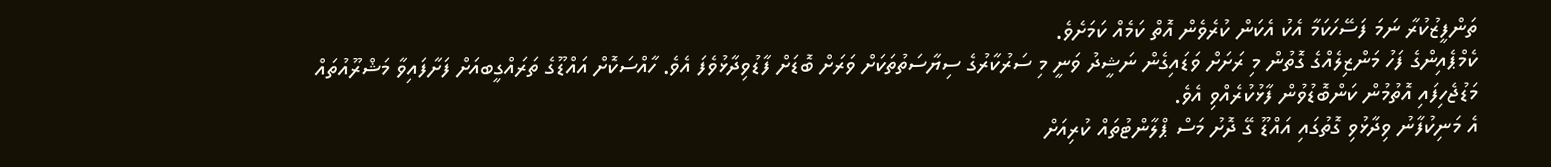ތަންފީޒުކުރާ ނަމަ ފަސޭހަކަމާ އެކު އެކަން ކުރެވެން އޮތް ކަމެއް ކަމަށެވެ.
ކެމްޕެއިންގެ ފަހު މަންޒިލެއްގެ ގޮތުން މި ރަށަށް ވަޑައިގެން ނަޝީދު ވަނީ މި ސަރުކާރުގެ ސިޔާސަތުތަކަށް ވަރަށް ބޮޑަށް ފާޑުވިދާޅުވެފަ އެވެ. ހާއްސަކޮށް އައްޑޫގެ ތަރައްގީބއަށް ފަށާފައިވާ މަޝްރޫއުތައް މަޑުޖެހިފައި އޮތުމުން ކަންބޮޑުވުން ފާޅުކުރެއްވި އެވެ.
އެ މަނިކުފާނު ވިދާޅުވި ގޮތުގައި އައްޑޫ ގޭ ދޮށު މަސް ޕްލާންޓުތައް ކުރިއަށް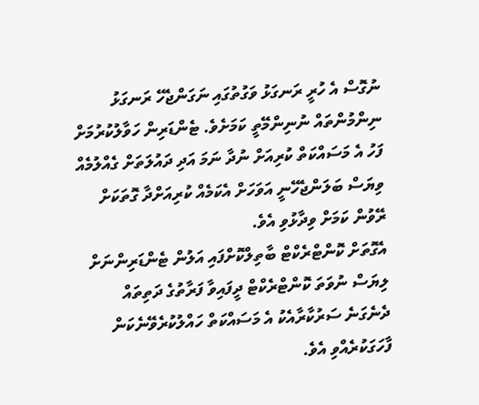ނުގޮސް އެ ހުރީ ރަނގަޅު ވަގުތުގައި ނަގަންޖެހޭ ރަނގަޅު ނިންމުންތައް ނުނިންމޭތީ ކަމަށެވެ. ޓެންޑަރިން ހަވާލުކުރުމަށް ފަހު އެ މަސައްކަތް ކުރިއަށް ނުދާ ނަމަ އަދި ދައުލަތަށް ގެއްލުމެއް ވިޔަސް ބަލަންޖެހޭނީ އަވަހަށް އެކަމެއް ކުރިއަށްދާ ގޮތަކަށް ރޭވުން ކަމަށް ވިދާޅުވި އެވެ.
އެގޮތަށް ކޮންޓްރެކްޓް ބާތިލްކޮށްފައި އަލުން ޓެންޑަރިންނަށް ލިޔަސް ނުވަތަ ކޮންޓްރެކްޓް ދީފައިވާ ފަރާތުގެ ދަތިތައް ދެނެގަނެ ސަރުކާރާއެކު އެ މަސައްކަތް ހައްލުކުރެވޭނެކަން ފާހަގަކުރެއްވި އެވެ.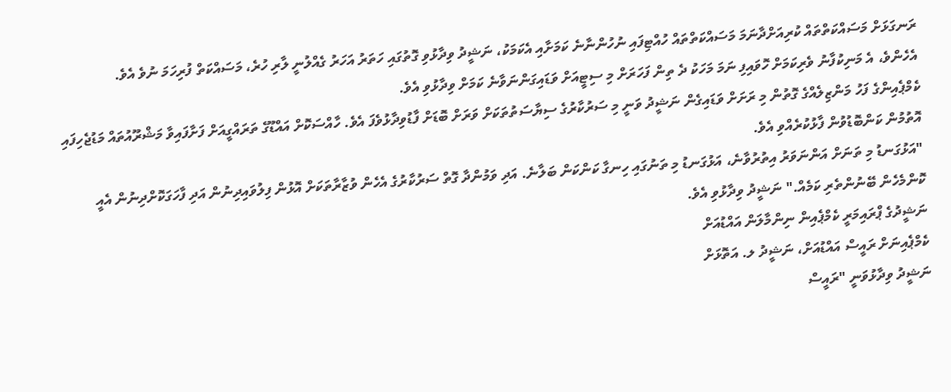ރަނގަޅަށް މަސައްކަތްތައް ކުރިއަށްދާނަމަ މަސައްކަތްތައް ހުއްޓިފައި ނުހުންނާނެ ކަމަށާއި އެކަމަކު، ނަޝީދު ވިދާޅުވި ގޮތުގައި ހަތަރު އަހަރު ގެއްލުނީ ލާރި ހުރެ، މަސައްކަތް ފުރިހަމަ ނުވެ އެވެ.
އެހެންވެ، އެ މަނިކުފާނު ވެރިކަމަށް ހޮވައިފި ނަމަ މަހަކު ދެ ތިން ފަހަރަށް މި ސިޓީއަށް ވަޑައިގަންނަވާނެ ކަމަށް ވިދާޅުވި އެވެ.
ކެމްޕެއިންގެ ފަހު މަންޒިލެއްގެ ގޮތުން މި ރަށަށް ވަޑައިގެން ނަޝީދު ވަނީ މި ސަރުކާރުގެ ސިޔާސަތުތަކަށް ވަރަށް ބޮޑަށް ފާޑުވިދާޅުވެފަ އެވެ. ހާއްސަކޮށް އައްޑޫގެ ތަރައްގީއަށް ފަށާފައިވާ މަޝްރޫއުތައް މަޑުޖެހިފައި އޮތުމުން ކަންބޮޑުވުން ފާޅުކުރެއްވި އެވެ.
"އަޅުގަނޑު މި ތަނަށް އަންނަވަރު އިތުރުވާނެ، އަޅުގަނޑު މި ތަނުގައި ހިނގާ ކަންކަން ބަލާނެ. އަދި ވަމުންދާ ގޮތް ސަރުކާރުގެ އެހެން ވުޒާރާތަކަށް އޮޅުން ފިލުވައިދިނުން އަދި ފާހަގަކޮށްދިނުން އެއީ ކޮންމެހެން ބޭނުންތެރި ކަމެއް." ނަޝީދު ވިދާޅުވި އެވެ.
ނަޝީދުގެ ޕްރައިމަރީ ކެމްޕެއިން ނިންމާލަން އައްޑުއަށް
ކެމްޕެއިނަށް ރައީސް އައްޑުއަށް، ނަޝީދު ލ. އަތޮޅަށް
ނަޝީދު ވިދާޅުވަނީ "ރައީސް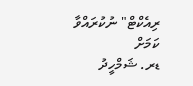ރިއެކްޓް" ނުކުރައްވާ ކަމަށް
ޑރ. ޝަމްހީދު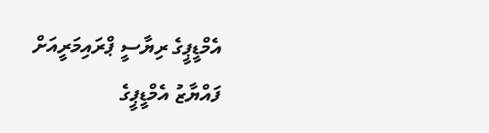އެމްޑީޕީގެ ރިޔާސީ ޕްރައިމަރީއަށް
ފައްޔާޒު އެމްޑީޕީގެ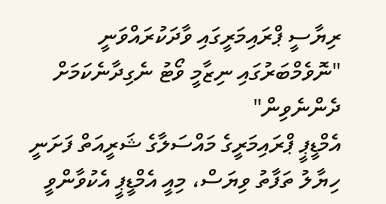ރިޔާސީ ޕްރައިމަރީގައި ވާދަކުރައްވަނީ
"ނޮވެމްބަރުގައި ނިޒާމީ ވޯޓު ނެގިދާނެކަމަށް ދެންނެވިން"
އެމްޑީޕީ ޕްރައިމަރީގެ މައްސަލާގެ ޝަރީއަތް ފަށަނީ
ހިޔާލު ތަފާތު ވިޔަސް، މިއީ އެމްޑީޕީ އެކުވާންވީ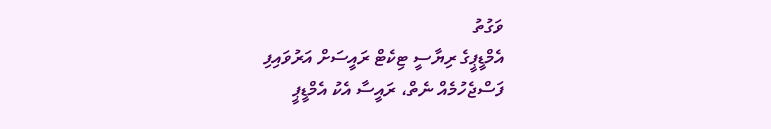ވަގުތު
އެމްޑީޕީގެ ރިޔާސީ ޓިކެޓް ރައީސަށް އަރުވައިފި
ފަސްޖެހުމެއް ނެތް، ރައީސާ އެކު އެމްޑީޕީ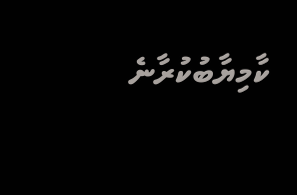ކާމިޔާބުކުރާނެ